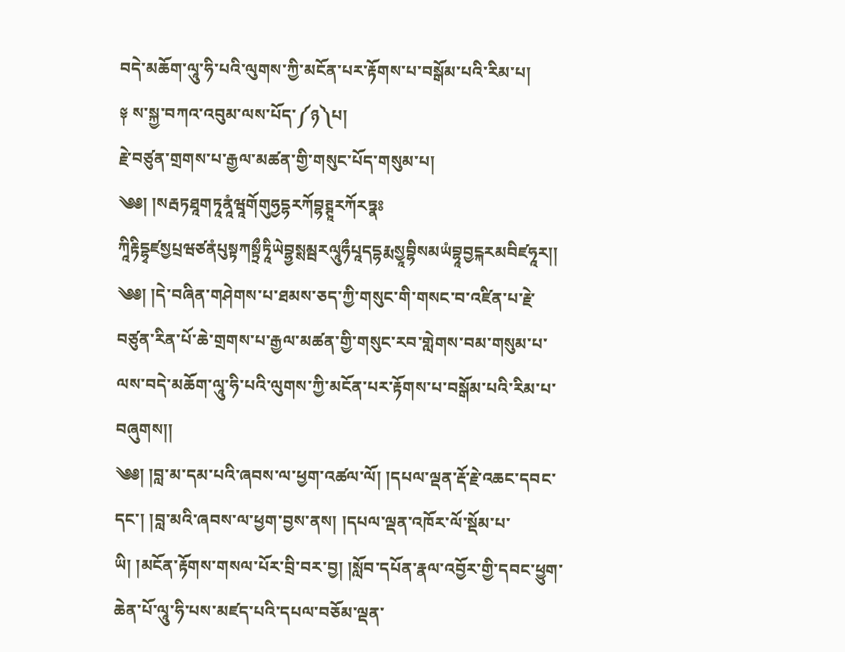བདེ་མཆོག་ལཱུ་ཧི་པའི་ལུགས་ཀྱི་མངོན་པར་རྟོགས་པ་བསྒོམ་པའི་རིམ་པ།
༈ ས་སྐྱ་བཀའ་འབུམ་ལས་པོད་༼ཉ༽པ།
རྗེ་བཙུན་གྲགས་པ་རྒྱལ་མཚན་གྱི་གསུང་པོད་གསུམ་པ།
༄༅། །སརྦཏཐཱགཏཱནཱཾཝཱགོགུཧྱདྷརཀོབྷཊྚཱརཀོརཏྣཿཀཱིརྟིདྷྭཛསྱཔྲཝཙནཾཔུསྟཀསྟྲྀཏཱིཡེབྷྱསྶམྦརལཱུཧྀཔཱདདྷརྨསྱཱབྷིསམཡཾབྷཱབྱངྐརམབིཛཧཱར།།
༄༅། །དེ་བཞིན་གཤེགས་པ་ཐམས་ཅད་ཀྱི་གསུང་གི་གསང་བ་འཛིན་པ་རྗེ་བཙུན་རིན་པོ་ཆེ་གྲགས་པ་རྒྱལ་མཚན་གྱི་གསུང་རབ་གླེགས་བམ་གསུམ་པ་ལས་བདེ་མཆོག་ལཱུ་ཧི་པའི་ལུགས་ཀྱི་མངོན་པར་རྟོགས་པ་བསྒོམ་པའི་རིམ་པ་བཞུགས།།
༄༅། །བླ་མ་དམ་པའི་ཞབས་ལ་ཕྱག་འཚལ་ལོ། །དཔལ་ལྡན་རྡོ་རྗེ་འཆང་དབང་དང་། །བླ་མའི་ཞབས་ལ་ཕྱག་བྱས་ནས། །དཔལ་ལྡན་འཁོར་ལོ་སྡོམ་པ་ཡི། །མངོན་རྟོགས་གསལ་པོར་བྲི་བར་བྱ། །སློབ་དཔོན་རྣལ་འབྱོར་གྱི་དབང་ཕྱུག་ཆེན་པོ་ལཱུ་ཧི་པས་མཛད་པའི་དཔལ་བཅོམ་ལྡན་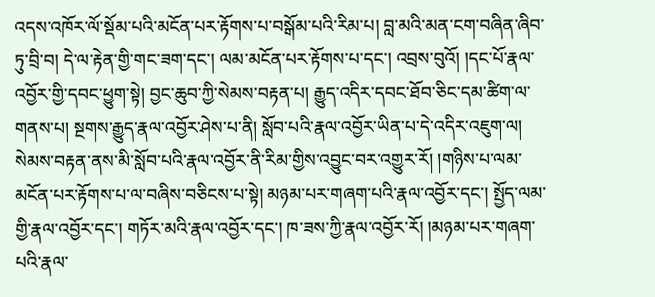འདས་འཁོར་ལོ་སྡོམ་པའི་མངོན་པར་རྟོགས་པ་བསྒོམ་པའི་རིམ་པ། བླ་མའི་མན་ངག་བཞིན་ཞིབ་ཏུ་བྲི་བ། དེ་ལ་རྟེན་གྱི་གང་ཟག་དང་། ལམ་མངོན་པར་རྟོགས་པ་དང་། འབྲས་བུའོ། །དང་པོ་རྣལ་འབྱོར་གྱི་དབང་ཕྱུག་སྟེ། བྱང་ཆུབ་ཀྱི་སེམས་བརྟན་པ། རྒྱུད་འདིར་དབང་ཐོབ་ཅིང་དམ་ཚིག་ལ་གནས་པ། སྔགས་རྒྱུད་རྣལ་འབྱོར་ཤེས་པ་ནི། སློབ་པའི་རྣལ་འབྱོར་ཡིན་པ་དེ་འདིར་འཇུག་ལ། སེམས་བརྟན་ནས་མི་སློབ་པའི་རྣལ་འབྱོར་ནི་རིམ་གྱིས་འབྱུང་བར་འགྱུར་རོ། །གཉིས་པ་ལམ་མངོན་པར་རྟོགས་པ་ལ་བཞིས་བཅིངས་པ་སྟེ། མཉམ་པར་གཞག་པའི་རྣལ་འབྱོར་དང་། སྤྱོད་ལམ་གྱི་རྣལ་འབྱོར་དང་། གཏོར་མའི་རྣལ་འབྱོར་དང་། ཁ་ཟས་ཀྱི་རྣལ་འབྱོར་རོ། །མཉམ་པར་གཞག་པའི་རྣལ་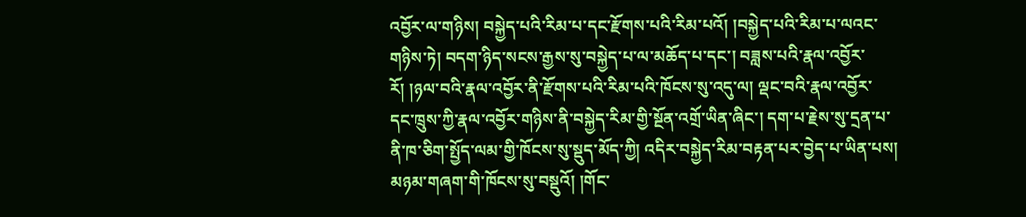འབྱོར་ལ་གཉིས། བསྐྱེད་པའི་རིམ་པ་དང་རྫོགས་པའི་རིམ་པའོ། །བསྐྱེད་པའི་རིམ་པ་ལའང་གཉིས་ཏེ། བདག་ཉིད་སངས་རྒྱས་སུ་བསྐྱེད་པ་ལ་མཆོད་པ་དང་། བཟླས་པའི་རྣལ་འབྱོར་རོ། །ཉལ་བའི་རྣལ་འབྱོར་ནི་རྫོགས་པའི་རིམ་པའི་ཁོངས་སུ་འདུ་ལ། ལྡང་བའི་རྣལ་འབྱོར་དང་ཁྲུས་ཀྱི་རྣལ་འབྱོར་གཉིས་ནི་བསྐྱེད་རིམ་གྱི་སྔོན་འགྲོ་ཡིན་ཞིང་། དག་པ་རྗེས་སུ་དྲན་པ་ནི་ཁ་ཅིག་སྤྱོད་ལམ་གྱི་ཁོངས་སུ་སྡུད་མོད་ཀྱི། འདིར་བསྐྱེད་རིམ་བརྟན་པར་བྱེད་པ་ཡིན་པས། མཉམ་གཞག་གི་ཁོངས་སུ་བསྡུའོ། །གོང་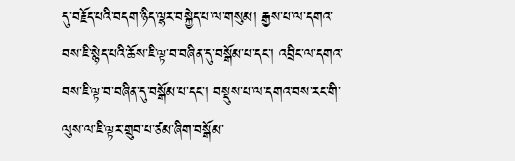དུ་བརྗོད་པའི་བདག་ཉིད་ལྷར་བསྐྱེད་པ་ལ་གསུམ། རྒྱས་པ་ལ་དགའ་བས་ཇི་སྙེད་པའི་ཆོས་ཇི་ལྟ་བ་བཞིན་དུ་བསྒོམ་པ་དང་། འབྲིང་ལ་དགའ་བས་ཇི་ལྟ་བ་བཞིན་དུ་བསྒོམ་པ་དང་། བསྡུས་པ་ལ་དགའ་བས་རང་གི་ལུས་ལ་ཇི་ལྟར་གྲུབ་པ་ཙམ་ཞིག་བསྒོམ་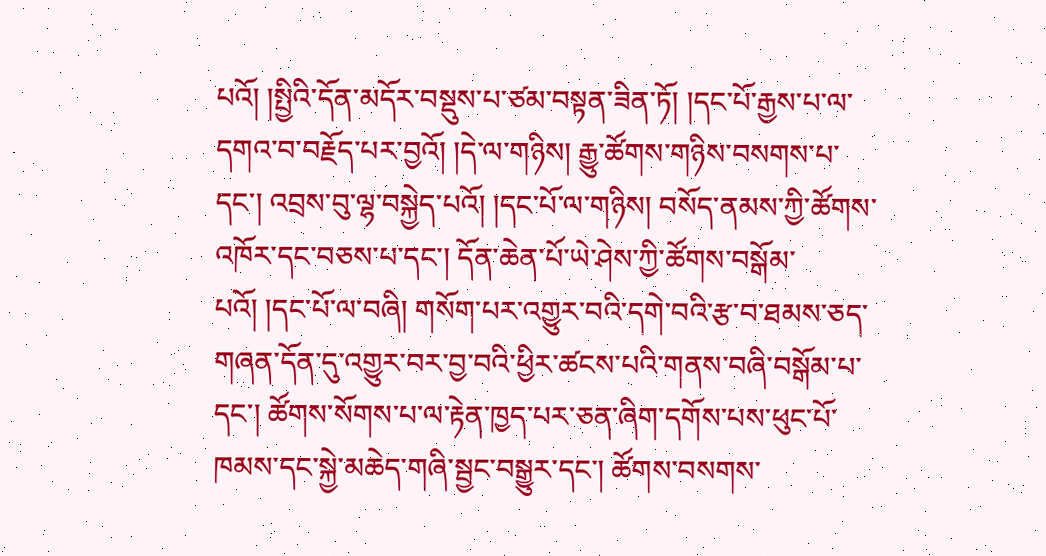པའོ། །སྤྱིའི་དོན་མདོར་བསྡུས་པ་ཙམ་བསྟན་ཟིན་ཏོ། །དང་པོ་རྒྱས་པ་ལ་དགའ་བ་བརྗོད་པར་བྱའོ། །དེ་ལ་གཉིས། རྒྱུ་ཚོགས་གཉིས་བསགས་པ་དང་། འབྲས་བུ་ལྷ་བསྐྱེད་པའོ། །དང་པོ་ལ་གཉིས། བསོད་ནམས་ཀྱི་ཚོགས་འཁོར་དང་བཅས་པ་དང་། དོན་ཆེན་པོ་ཡེ་ཤེས་ཀྱི་ཚོགས་བསྒོམ་པའོ། །དང་པོ་ལ་བཞི། གསོག་པར་འགྱུར་བའི་དགེ་བའི་རྩ་བ་ཐམས་ཅད་གཞན་དོན་དུ་འགྱུར་བར་བྱ་བའི་ཕྱིར་ཚངས་པའི་གནས་བཞི་བསྒོམ་པ་དང་། ཚོགས་སོགས་པ་ལ་རྟེན་ཁྱད་པར་ཅན་ཞིག་དགོས་པས་ཕུང་པོ་ཁམས་དང་སྐྱེ་མཆེད་གཞི་སྦྱང་བསྒྱུར་དང་། ཚོགས་བསགས་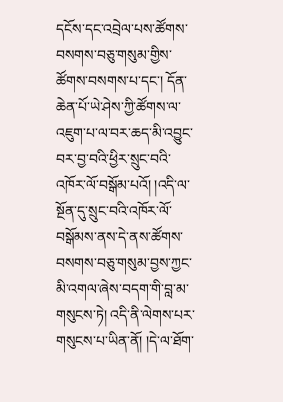དངོས་དང་འབྲེལ་པས་ཚོགས་བསགས་བཅུ་གསུམ་གྱིས་ཚོགས་བསགས་པ་དང་། དོན་ཆེན་པོ་ཡེ་ཤེས་ཀྱི་ཚོགས་ལ་འཇུག་པ་ལ་བར་ཆད་མི་འབྱུང་བར་བྱ་བའི་ཕྱིར་སྲུང་བའི་འཁོར་ལོ་བསྒོམ་པའོ། །འདི་ལ་སྔོན་དུ་སྲུང་བའི་འཁོར་ལོ་བསྒོམས་ནས་དེ་ནས་ཚོགས་བསགས་བཅུ་གསུམ་བྱས་ཀྱང་མི་འགལ་ཞེས་བདག་གི་བླ་མ་གསུངས་ཏེ། འདི་ནི་ལེགས་པར་གསུངས་པ་ཡིན་ནོ། །དེ་ལ་ཐོག་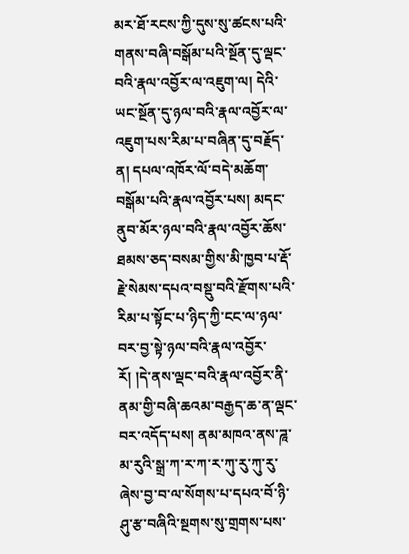མར་ཐོ་རངས་ཀྱི་དུས་སུ་ཚངས་པའི་གནས་བཞི་བསྒོམ་པའི་སྔོན་དུ་ལྡང་བའི་རྣལ་འབྱོར་ལ་འཇུག་ལ། དེའི་ཡང་སྔོན་དུ་ཉལ་བའི་རྣལ་འབྱོར་ལ་འཇུག་པས་རིམ་པ་བཞིན་དུ་བརྗོད་ན། དཔལ་འཁོར་ལོ་བདེ་མཆོག་བསྒོམ་པའི་རྣལ་འབྱོར་པས། མདང་ནུབ་མོར་ཉལ་བའི་རྣལ་འབྱོར་ཆོས་ཐམས་ཅད་བསམ་གྱིས་མི་ཁྱབ་པ་རྡོ་རྗེ་སེམས་དཔའ་བསྡུ་བའི་རྫོགས་པའི་རིམ་པ་སྟོང་པ་ཉིད་ཀྱི་ངང་ལ་ཉལ་བར་བྱ་སྟེ་ཉལ་བའི་རྣལ་འབྱོར་རོ། །དེ་ནས་ལྡང་བའི་རྣལ་འབྱོར་ནི་ནམ་གྱི་བཞི་ཆའམ་བརྒྱད་ཆ་ན་ལྡང་བར་འདོད་པས། ནམ་མཁའ་ནས་ཌཱ་མ་རུའི་སྒྲ་ཀ་ར་ཀ་ར་ཀུ་རུ་ཀུ་རུ་ཞེས་བྱ་བ་ལ་སོགས་པ་དཔའ་བོ་ཉི་ཤུ་རྩ་བཞིའི་སྔགས་སུ་གྲགས་པས་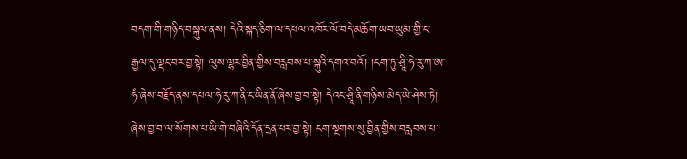བདག་གི་གཉིད་བསྐུལ་ནས། དེའི་སྐད་ཅིག་ལ་དཔལ་འཁོར་ལོ་བདེ་མཆོག་ཡབ་ཡུམ་གྱི་ང་རྒྱལ་དུ་ལྡང་བར་བྱ་སྟེ། ལུས་ལྷར་བྱིན་གྱིས་བརླབས་པ་སྐུའི་དགའ་བའོ། །ངག་ཏུ་ཤྲཱི་ཧེ་རུ་ཀ་ཨ་ཧཾ་ཞེས་བརྗོད་ནས་དཔལ་ཧེ་རུ་ཀ་ནི་ང་ཡིན་ནོ་ཞེས་བྱ་བ་སྟེ། དེའང་ཤྲཱི་ནི་གཉིས་མེད་ཡེ་ཤེས་ཏེ། ཞེས་བྱ་བ་ལ་སོགས་པ་ཡི་གེ་བཞིའི་དོན་དྲན་པར་བྱ་སྟེ། ངག་སྔགས་སུ་བྱིན་གྱིས་བརླབས་པ་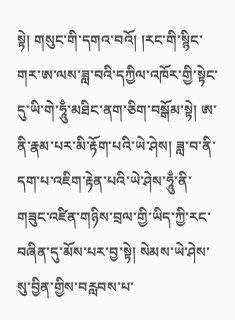སྟེ། གསུང་གི་དགའ་བའོ། །རང་གི་སྙིང་གར་ཨ་ལས་ཟླ་བའི་དཀྱིལ་འཁོར་གྱི་སྟེང་དུ་ཡི་གེ་ཧཱུྃ་མཐིང་ནག་ཅིག་བསྒོམ་སྟེ། ཨ་ནི་རྣམ་པར་མི་རྟོག་པའི་ཡེ་ཤེས། ཟླ་བ་ནི་དག་པ་འཇིག་རྟེན་པའི་ཡེ་ཤེས་ཧཱུྃ་ནི་གཟུང་འཛིན་གཉིས་བྲལ་གྱི་ཡིད་ཀྱི་རང་བཞིན་དུ་མོས་པར་བྱ་སྟེ། སེམས་ཡེ་ཤེས་སུ་བྱིན་གྱིས་བརླབས་པ་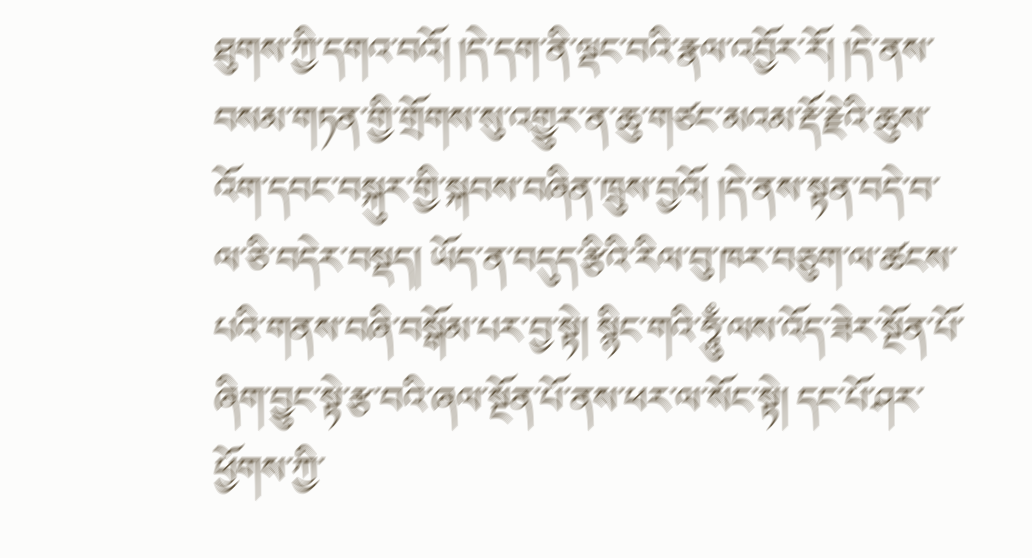ཐུགས་ཀྱི་དགའ་བའོ། །དེ་དག་ནི་ལྡང་བའི་རྣལ་འབྱོར་རོ། །དེ་ནས་བསམ་གཏན་གྱི་གྲོགས་སུ་འགྱུར་ན་ཆུ་གཙང་མའམ་རྡོ་རྗེའི་ཆུས་འོག་དབང་བསྐུར་གྱི་སྐབས་བཞིན་ཁྲུས་བྱའོ། །དེ་ནས་སྟན་བདེ་བ་ལ་ཅི་བདེར་བསྡད། ཡོད་ན་བདུད་རྩིའི་རིལ་བུ་ཁར་བཅུག་ལ་ཚངས་པའི་གནས་བཞི་བསྒོམ་པར་བྱ་སྟེ། སྙིང་གའི་ཧཱུྃ་ལས་འོད་ཟེར་སྔོན་པོ་ཞིག་བྱུང་སྟེ་རྩ་བའི་ཞལ་སྔོན་པོ་ནས་ཕར་ལ་སོང་སྟེ། དང་པོ་ཤར་ཕྱོགས་ཀྱི་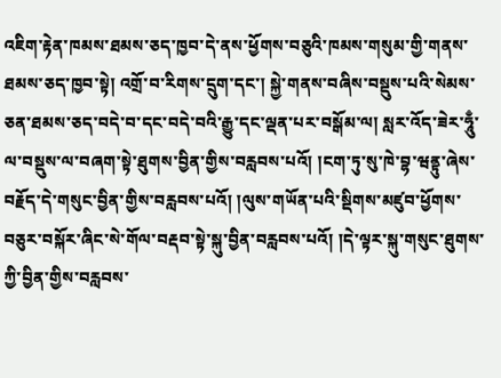འཇིག་རྟེན་ཁམས་ཐམས་ཅད་ཁྱབ་དེ་ནས་ཕྱོགས་བཅུའི་ཁམས་གསུམ་གྱི་གནས་ཐམས་ཅད་ཁྱབ་སྟེ། འགྲོ་བ་རིགས་དྲུག་དང་། སྐྱེ་གནས་བཞིས་བསྡུས་པའི་སེམས་ཅན་ཐམས་ཅད་བདེ་བ་དང་བདེ་བའི་རྒྱུ་དང་ལྡན་པར་བསྒོམ་ལ། སླར་འོད་ཟེར་ཧཱུྃ་ལ་བསྡུས་ལ་བཞག་སྟེ་ཐུགས་བྱིན་གྱིས་བརླབས་པའོ། །ངག་ཏུ་སུ་ཁེ་བྷ་ཝནྟུ་ཞེས་བརྗོད་དེ་གསུང་བྱིན་གྱིས་བརླབས་པའོ། །ལུས་གཡོན་པའི་སྡིགས་མཛུབ་ཕྱོགས་བཅུར་བསྐོར་ཞིང་སེ་གོལ་བརྡབ་སྟེ་སྐུ་བྱིན་བརླབས་པའོ། །དེ་ལྟར་སྐུ་གསུང་ཐུགས་ཀྱི་བྱིན་གྱིས་བརླབས་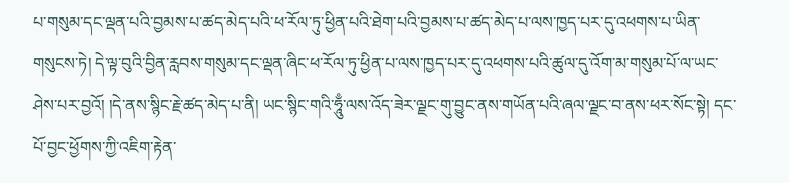པ་གསུམ་དང་ལྡན་པའི་བྱམས་པ་ཚད་མེད་པའི་ཕ་རོལ་ཏུ་ཕྱིན་པའི་ཐེག་པའི་བྱམས་པ་ཚད་མེད་པ་ལས་ཁྱད་པར་དུ་འཕགས་པ་ཡིན་གསུངས་ཏེ། དེ་ལྟ་བུའི་བྱིན་རླབས་གསུམ་དང་ལྡན་ཞིང་ཕ་རོལ་ཏུ་ཕྱིན་པ་ལས་ཁྱད་པར་དུ་འཕགས་པའི་ཚུལ་དུ་འོག་མ་གསུམ་པོ་ལ་ཡང་ཤེས་པར་བྱའོ། །དེ་ནས་སྙིང་རྗེ་ཚད་མེད་པ་ནི། ཡང་སྙིང་གའི་ཧཱུྃ་ལས་འོད་ཟེར་ལྗང་གུ་བྱུང་ནས་གཡོན་པའི་ཞལ་ལྗང་བ་ནས་ཕར་སོང་སྟེ། དང་པོ་བྱང་ཕྱོགས་ཀྱི་འཇིག་རྟེན་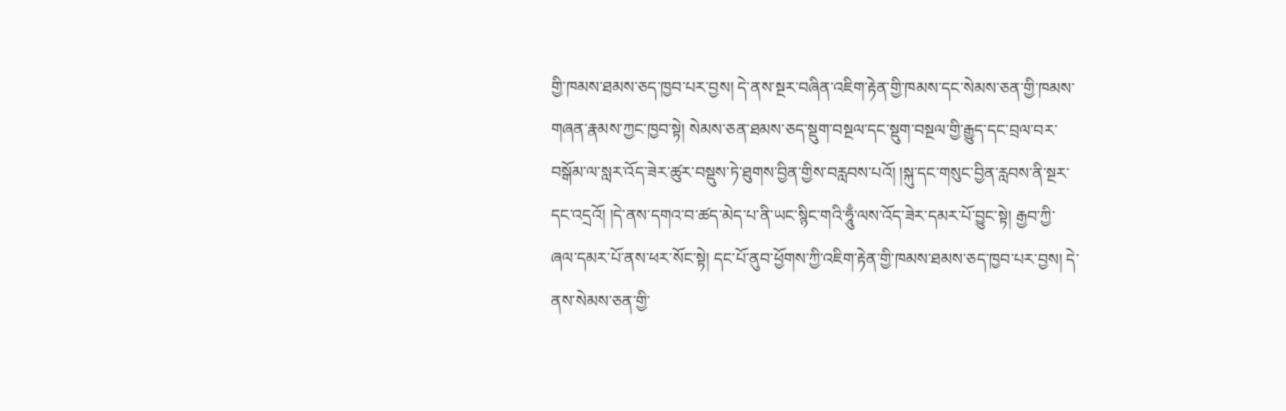གྱི་ཁམས་ཐམས་ཅད་ཁྱབ་པར་བྱས། དེ་ནས་སྔར་བཞིན་འཇིག་རྟེན་གྱི་ཁམས་དང་སེམས་ཅན་གྱི་ཁམས་གཞན་རྣམས་ཀྱང་ཁྱབ་སྟེ། སེམས་ཅན་ཐམས་ཅད་སྡུག་བསྔལ་དང་སྡུག་བསྔལ་གྱི་རྒྱུད་དང་བྲལ་བར་བསྒོམ་ལ་སླར་འོད་ཟེར་ཚུར་བསྡུས་ཏེ་ཐུགས་བྱིན་གྱིས་བརླབས་པའོ། །སྐུ་དང་གསུང་བྱིན་རླབས་ནི་སྔར་དང་འདྲའོ། །དེ་ནས་དགའ་བ་ཚད་མེད་པ་ནི་ཡང་སྙིང་གའི་ཧཱུྃ་ལས་འོད་ཟེར་དམར་པོ་བྱུང་སྟེ། རྒྱབ་ཀྱི་ཞལ་དམར་པོ་ནས་ཕར་སོང་སྟེ། དང་པོ་ནུབ་ཕྱོགས་ཀྱི་འཇིག་རྟེན་གྱི་ཁམས་ཐམས་ཅད་ཁྱབ་པར་བྱས། དེ་ནས་སེམས་ཅན་གྱི་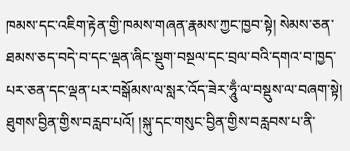ཁམས་དང་འཇིག་རྟེན་གྱི་ཁམས་གཞན་རྣམས་ཀྱང་ཁྱབ་སྟེ། སེམས་ཅན་ཐམས་ཅད་བདེ་བ་དང་ལྡན་ཞིང་སྡུག་བསྔལ་དང་བྲལ་བའི་དགའ་བ་ཁྱད་པར་ཅན་དང་ལྡན་པར་བསྒོམས་ལ་སླར་འོད་ཟེར་ཧཱུྃ་ལ་བསྡུས་ལ་བཞག་སྟེ། ཐུགས་བྱིན་གྱིས་བརླབ་པའོ། །སྐུ་དང་གསུང་བྱིན་གྱིས་བརླབས་པ་ནི་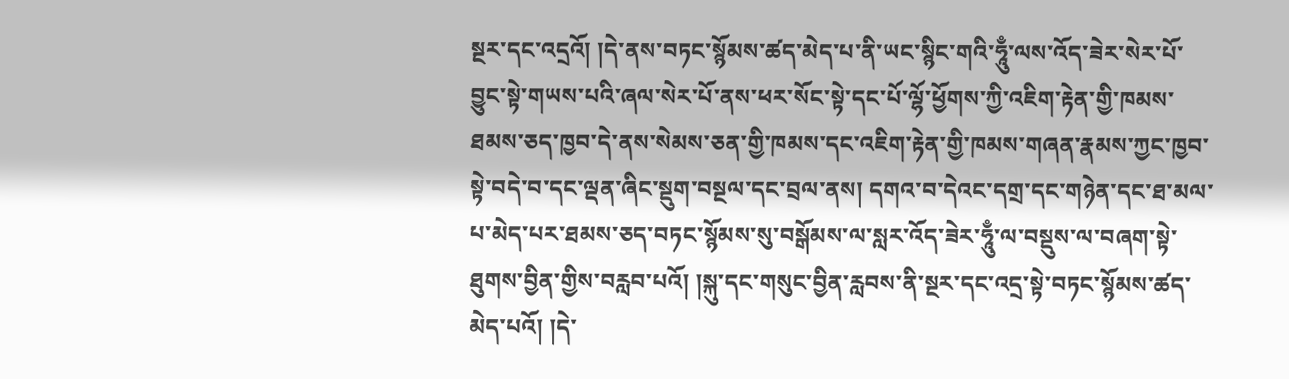སྔར་དང་འདྲའོ། །དེ་ནས་བཏང་སྙོམས་ཚད་མེད་པ་ནི་ཡང་སྙིང་གའི་ཧཱུྃ་ལས་འོད་ཟེར་སེར་པོ་བྱུང་སྟེ་གཡས་པའི་ཞལ་སེར་པོ་ནས་ཕར་སོང་སྟེ་དང་པོ་ལྷོ་ཕྱོགས་ཀྱི་འཇིག་རྟེན་གྱི་ཁམས་ཐམས་ཅད་ཁྱབ་དེ་ནས་སེམས་ཅན་གྱི་ཁམས་དང་འཇིག་རྟེན་གྱི་ཁམས་གཞན་རྣམས་ཀྱང་ཁྱབ་སྟེ་བདེ་བ་དང་ལྡན་ཞིང་སྡུག་བསྔལ་དང་བྲལ་ནས། དགའ་བ་དེའང་དགྲ་དང་གཉེན་དང་ཐ་མལ་པ་མེད་པར་ཐམས་ཅད་བཏང་སྙོམས་སུ་བསྒོམས་ལ་སླར་འོད་ཟེར་ཧཱུྃ་ལ་བསྡུས་ལ་བཞག་སྟེ་ཐུགས་བྱིན་གྱིས་བརླབ་པའོ། །སྐུ་དང་གསུང་བྱིན་རླབས་ནི་སྔར་དང་འདྲ་སྟེ་བཏང་སྙོམས་ཚད་མེད་པའོ། །དེ་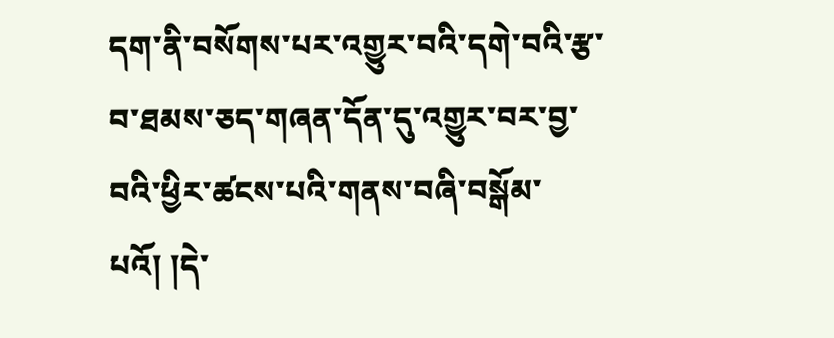དག་ནི་བསོགས་པར་འགྱུར་བའི་དགེ་བའི་རྩ་བ་ཐམས་ཅད་གཞན་དོན་དུ་འགྱུར་བར་བྱ་བའི་ཕྱིར་ཚངས་པའི་གནས་བཞི་བསྒོམ་པའོ། །དེ་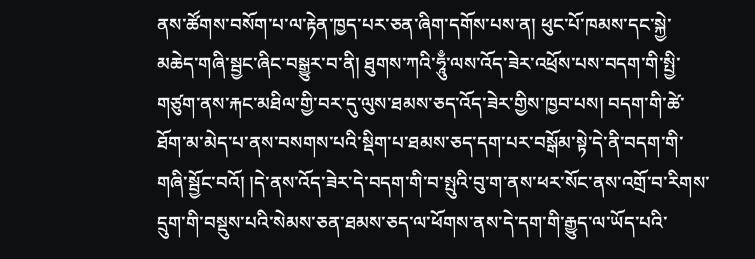ནས་ཚོགས་བསོག་པ་ལ་རྟེན་ཁྱད་པར་ཅན་ཞིག་དགོས་པས་ན། ཕུང་པོ་ཁམས་དང་སྐྱེ་མཆེད་གཞི་སྦྱང་ཞིང་བསྒྱུར་བ་ནི། ཐུགས་ཀའི་ཧཱུྃ་ལས་འོད་ཟེར་འཕྲོས་པས་བདག་གི་སྤྱི་གཙུག་ནས་རྐང་མཐིལ་གྱི་བར་དུ་ལུས་ཐམས་ཅད་འོད་ཟེར་གྱིས་ཁྱབ་པས། བདག་གི་ཚེ་ཐོག་མ་མེད་པ་ནས་བསགས་པའི་སྡིག་པ་ཐམས་ཅད་དག་པར་བསྒོམ་སྟེ་དེ་ནི་བདག་གི་གཞི་སྦྱོང་བའོ། །དེ་ནས་འོད་ཟེར་དེ་བདག་གི་བ་སྤུའི་བུ་ག་ནས་ཕར་སོང་ནས་འགྲོ་བ་རིགས་དྲུག་གི་བསྡུས་པའི་སེམས་ཅན་ཐམས་ཅད་ལ་ཕོགས་ནས་དེ་དག་གི་རྒྱུད་ལ་ཡོད་པའི་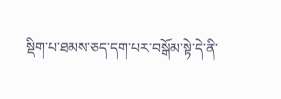སྡིག་པ་ཐམས་ཅད་དག་པར་བསྒོམ་སྟེ་དེ་ནི་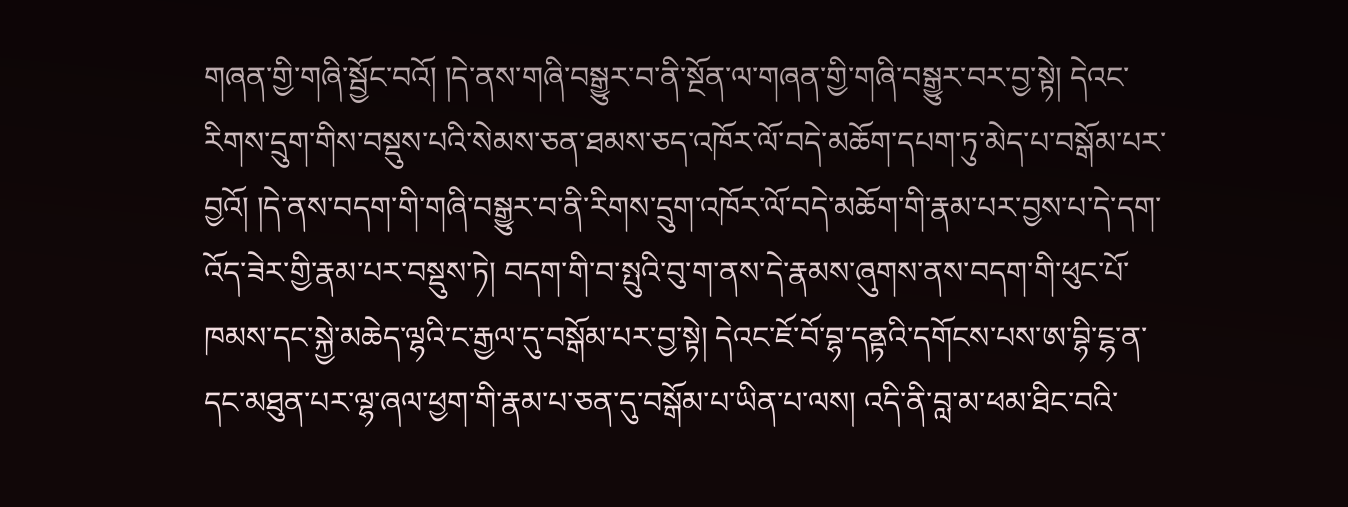གཞན་གྱི་གཞི་སྦྱོང་བའོ། །དེ་ནས་གཞི་བསྒྱུར་བ་ནི་སྔོན་ལ་གཞན་གྱི་གཞི་བསྒྱུར་བར་བྱ་སྟེ། དེའང་རིགས་དྲུག་གིས་བསྡུས་པའི་སེམས་ཅན་ཐམས་ཅད་འཁོར་ལོ་བདེ་མཆོག་དཔག་ཏུ་མེད་པ་བསྒོམ་པར་བྱའོ། །དེ་ནས་བདག་གི་གཞི་བསྒྱུར་བ་ནི་རིགས་དྲུག་འཁོར་ལོ་བདེ་མཆོག་གི་རྣམ་པར་བྱས་པ་དེ་དག་འོད་ཟེར་གྱི་རྣམ་པར་བསྡུས་ཏེ། བདག་གི་བ་སྤུའི་བུ་ག་ནས་དེ་རྣམས་ཞུགས་ནས་བདག་གི་ཕུང་པོ་ཁམས་དང་སྐྱེ་མཆེད་ལྷའི་ང་རྒྱལ་དུ་བསྒོམ་པར་བྱ་སྟེ། དེའང་ཇོ་བོ་བྷ་དནྟའི་དགོངས་པས་ཨ་བྷི་ངྷ་ན་དང་མཐུན་པར་ལྷ་ཞལ་ཕྱག་གི་རྣམ་པ་ཅན་དུ་བསྒོམ་པ་ཡིན་པ་ལས། འདི་ནི་བླ་མ་ཕམ་ཐིང་བའི་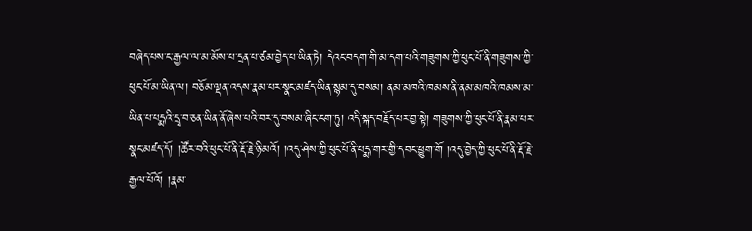བཞེད་པས་ང་རྒྱལ་ལ་མ་མོས་པ་དྲན་པ་ཙམ་བྱེད་པ་ཡིན་ཏེ། དེའང་བདག་གི་མ་དག་པའི་གཟུགས་ཀྱི་ཕུང་པོ་ནི་གཟུགས་ཀྱི་ཕུང་པོ་མ་ཡིན་ལ། བཅོམ་ལྡན་འདས་རྣམ་པར་སྣང་མཛད་ཡིན་སྙམ་དུ་བསམ། ནམ་མཁའི་ཁམས་ནི་ནམ་མཁའི་ཁམས་མ་ཡིན་པ་པདྨའི་དྲྭ་བ་ཅན་ཡིན་ནོ་ཞེས་པའི་བར་དུ་བསམ་ཞིང་ངག་ཏུ། འདི་སྐད་བརྗོད་པར་བྱ་སྟེ། གཟུགས་ཀྱི་ཕུང་པོ་ནི་རྣམ་པར་སྣང་མཛད་དོ། །ཚོར་བའི་ཕུང་པོ་ནི་རྡོ་རྗེ་ཉི་མའོ། །འདུ་ཤེས་ཀྱི་ཕུང་པོ་ནི་པདྨ་གར་གྱི་དབང་ཕྱུག་གོ །འདུ་བྱེད་ཀྱི་ཕུང་པོ་ནི་རྡོ་རྗེ་རྒྱལ་པོའོ། །རྣམ་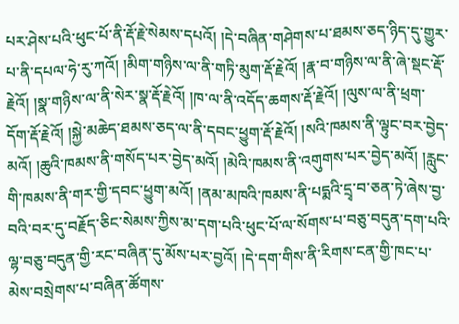པར་ཤེས་པའི་ཕུང་པོ་ནི་རྡོ་རྗེ་སེམས་དཔའོ། །དེ་བཞིན་གཤེགས་པ་ཐམས་ཅད་ཉིད་དུ་གྱུར་པ་ནི་དཔལ་ཧེ་རུ་ཀའོ། །མིག་གཉིས་ལ་ནི་གཏི་མུག་རྡོ་རྗེའོ། །རྣ་བ་གཉིས་ལ་ནི་ཞེ་སྡང་རྡོ་རྗེའོ། །སྣ་གཉིས་ལ་ནི་སེར་སྣ་རྡོ་རྗེའོ། །ཁ་ལ་ནི་འདོད་ཆགས་རྡོ་རྗེའོ། །ལུས་ལ་ནི་ཕྲག་དོག་རྡོ་རྗེའོ། །སྐྱེ་མཆེད་ཐམས་ཅད་ལ་ནི་དབང་ཕྱུག་རྡོ་རྗེའོ། །སའི་ཁམས་ནི་ལྟུང་བར་བྱེད་མའོ། །ཆུའི་ཁམས་ནི་གསོད་པར་བྱེད་མའོ། །མེའི་ཁམས་ནི་འགུགས་པར་བྱེད་མའོ། །རླུང་གི་ཁམས་ནི་གར་གྱི་དབང་ཕྱུག་མའོ། །ནམ་མཁའི་ཁམས་ནི་པདྨའི་དྲྭ་བ་ཅན་ཏེ་ཞེས་བྱ་བའི་བར་དུ་བརྗོད་ཅིང་སེམས་ཀྱིས་མ་དག་པའི་ཕུང་པོ་ལ་སོགས་པ་བཅུ་བདུན་དག་པའི་ལྷ་བཅུ་བདུན་གྱི་རང་བཞིན་དུ་མོས་པར་བྱའོ། །དེ་དག་གིས་ནི་རིགས་ངན་གྱི་ཁང་པ་མེས་བསྲེགས་པ་བཞིན་ཚོགས་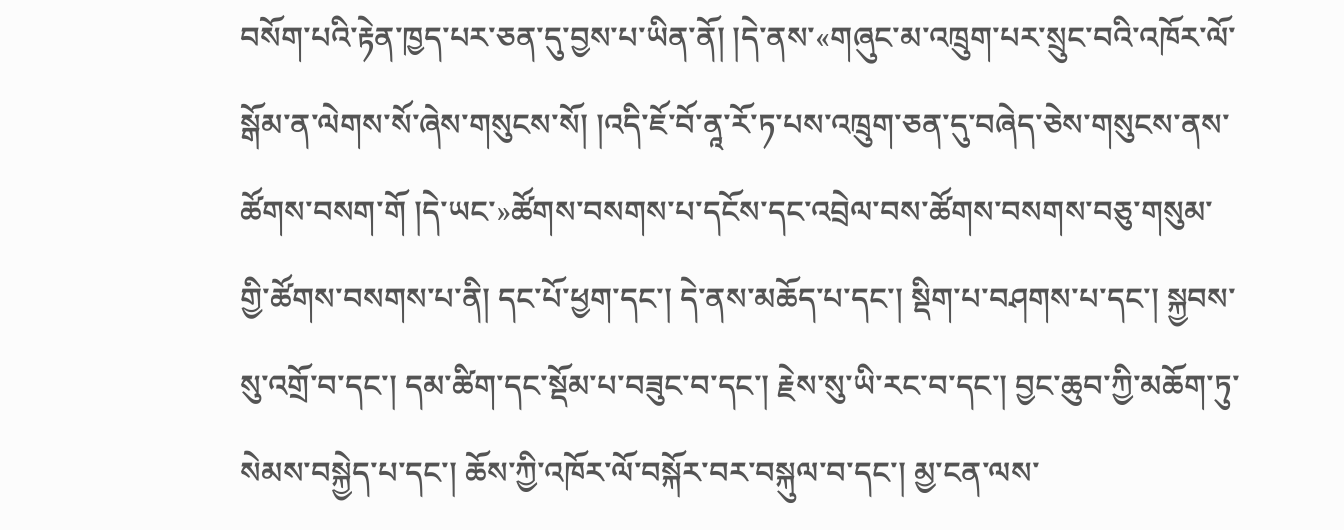བསོག་པའི་རྟེན་ཁྱད་པར་ཅན་དུ་བྱས་པ་ཡིན་ནོ། །དེ་ནས་«གཞུང་མ་འཁྲུག་པར་སྲུང་བའི་འཁོར་ལོ་སྒོམ་ན་ལེགས་སོ་ཞེས་གསུངས་སོ། །འདི་ཇོ་བོ་ནཱ་རོ་ཏ་པས་འཁྲུག་ཅན་དུ་བཞེད་ཅེས་གསུངས་ནས་ཚོགས་བསག་གོ །དེ་ཡང་»ཚོགས་བསགས་པ་དངོས་དང་འབྲེལ་བས་ཚོགས་བསགས་བཅུ་གསུམ་གྱི་ཚོགས་བསགས་པ་ནི། དང་པོ་ཕྱག་དང་། དེ་ནས་མཆོད་པ་དང་། སྡིག་པ་བཤགས་པ་དང་། སྐྱབས་སུ་འགྲོ་བ་དང་། དམ་ཚིག་དང་སྡོམ་པ་བཟུང་བ་དང་། རྗེས་སུ་ཡི་རང་བ་དང་། བྱང་ཆུབ་ཀྱི་མཆོག་ཏུ་སེམས་བསྐྱེད་པ་དང་། ཆོས་ཀྱི་འཁོར་ལོ་བསྐོར་བར་བསྐུལ་བ་དང་། མྱ་ངན་ལས་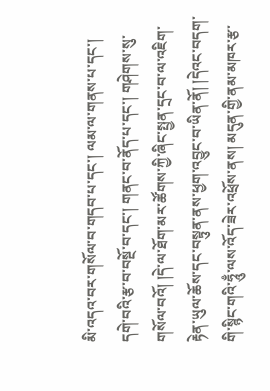མི་འདའ་བར་གསོལ་བ་གདབ་པ་དང་། ལམ་ལ་གནས་པ་དང་། དགེ་བའི་རྩ་བ་བསྔོ་བ་དང་། གནང་བ་ནོད་པ་དང་། གཤེགས་སུ་གསོལ་བའོ། །དེ་ལ་ཐོག་མར་ཚོགས་ཀྱི་ཞིང་སྤྱན་དྲང་བ་ལ་འཇིག་རྟེན་ཡུལ་ཆོས་དང་བསྟུན་ནས་ཕྱག་འབྱུང་བ་ཡིན་ནོ། །དེའང་བདག་གི་སྙིང་གའི་ཧཱུྃ་ལས་འོད་ཟེར་འཕྲོས་ནས། མདུན་གྱི་ནམ་མཁར་རྩ་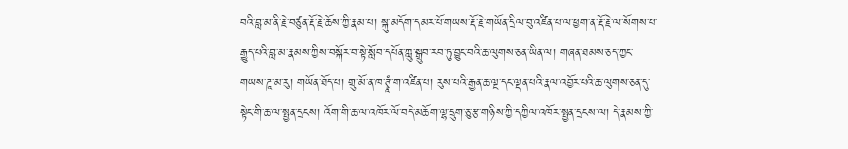བའི་བླ་མ་ནི་རྗེ་བཙུན་རྡོ་རྗེ་ཆོས་ཀྱི་རྣམ་པ། སྐུ་མདོག་དམར་པོ་གཡས་རྡོ་རྗེ་གཡོན་དྲིལ་བུ་འཛིན་པ་ལ་ཕྱག་ན་རྡོ་རྗེ་ལ་སོགས་པ་རྒྱུད་པའི་བླ་མ་རྣམས་ཀྱིས་བསྐོར་བ་སྟེ་སློབ་དཔོན་ཀླུ་སྒྲུབ་རབ་ཏུ་བྱུང་བའི་ཆ་ལུགས་ཅན་ཡིན་ལ། གཞན་ཐམས་ཅད་ཀྱང་གཡས་ཌཱ་མ་རུ། གཡོན་ཐོད་པ། གྲུ་མོ་ན་ཁ་ཊྭཱཾ་ག་འཛིན་པ། རུས་པའི་རྒྱན་ཆ་ལྔ་དང་ལྡན་པའི་རྣལ་འབྱོར་པའི་ཆ་ལུགས་ཅན་དུ་སྟེང་གི་ཆ་ལ་སྤྱན་དྲངས། འོག་གི་ཆ་ལ་འཁོར་ལོ་བདེ་མཆོག་ལྷ་དྲུག་ཅུ་རྩ་གཉིས་ཀྱི་དཀྱིལ་འཁོར་སྤྱན་དྲངས་ལ། དེ་རྣམས་ཀྱི་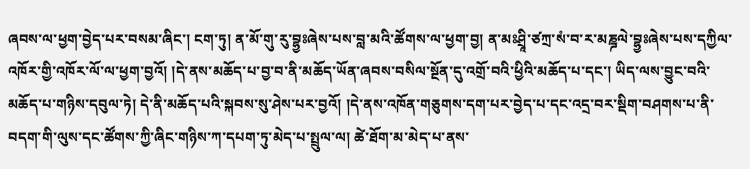ཞབས་ལ་ཕྱག་བྱེད་པར་བསམ་ཞིང་། ངག་ཏུ། ན་མོ་གུ་རུ་བྷྱཿཞེས་པས་བླ་མའི་ཚོགས་ལ་ཕྱག་བྱ། ན་མཿཤྲཱི་ཙཀྲ་སཾ་བ་ར་མཎྜལེ་བྷྱཿཞེས་པས་དཀྱིལ་འཁོར་གྱི་འཁོར་ལོ་ལ་ཕྱག་བྱའོ། །དེ་ནས་མཆོད་པ་བྱ་བ་ནི་མཆོད་ཡོན་ཞབས་བསིལ་སྔོན་དུ་འགྲོ་བའི་ཕྱིའི་མཆོད་པ་དང་། ཡིད་ལས་བྱུང་བའི་མཆོད་པ་གཉིས་དབུལ་ཏེ། དེ་ནི་མཆོད་པའི་སྐབས་སུ་ཤེས་པར་བྱའོ། །དེ་ནས་འཁོན་གཅུགས་དག་པར་བྱེད་པ་དང་འདྲ་བར་སྡིག་བཤགས་པ་ནི་བདག་གི་ལུས་དང་ཚོགས་ཀྱི་ཞིང་གཉིས་ཀ་དཔག་ཏུ་མེད་པ་སྤྲུལ་ལ། ཚེ་ཐོག་མ་མེད་པ་ནས་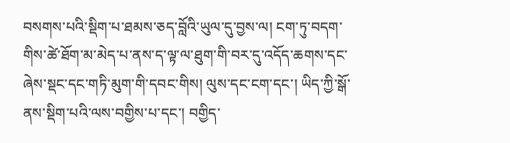བསགས་པའི་སྡིག་པ་ཐམས་ཅད་བློའི་ཡུལ་དུ་བྱས་ལ། ངག་ཏུ་བདག་གིས་ཚེ་ཐོག་མ་མེད་པ་ནས་ད་ལྟ་ལ་ཐུག་གི་བར་དུ་འདོད་ཆགས་དང་ཞེས་སྡང་དང་གཏི་མུག་གི་དབང་གིས། ལུས་དང་ངག་དང་། ཡིད་ཀྱི་སྒོ་ནས་སྡིག་པའི་ལས་བགྱིས་པ་དང་། བགྱིད་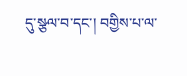དུ་སྩལ་བ་དང་། བགྱིས་པ་ལ་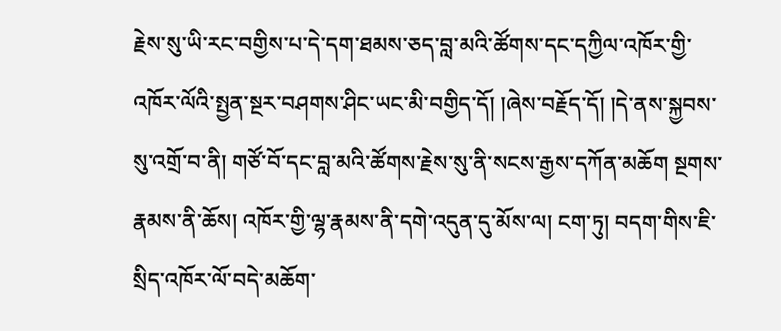རྗེས་སུ་ཡི་རང་བགྱིས་པ་དེ་དག་ཐམས་ཅད་བླ་མའི་ཚོགས་དང་དཀྱིལ་འཁོར་གྱི་འཁོར་ལོའི་སྤྱན་སྔར་བཤགས་ཤིང་ཡང་མི་བགྱིད་དོ། །ཞེས་བརྗོད་དོ། །དེ་ནས་སྐྱབས་སུ་འགྲོ་བ་ནི། གཙོ་བོ་དང་བླ་མའི་ཚོགས་རྗེས་སུ་ནི་སངས་རྒྱས་དཀོན་མཆོག སྔགས་རྣམས་ནི་ཆོས། འཁོར་གྱི་ལྷ་རྣམས་ནི་དགེ་འདུན་དུ་མོས་ལ། ངག་ཏུ། བདག་གིས་ཇི་སྲིད་འཁོར་ལོ་བདེ་མཆོག་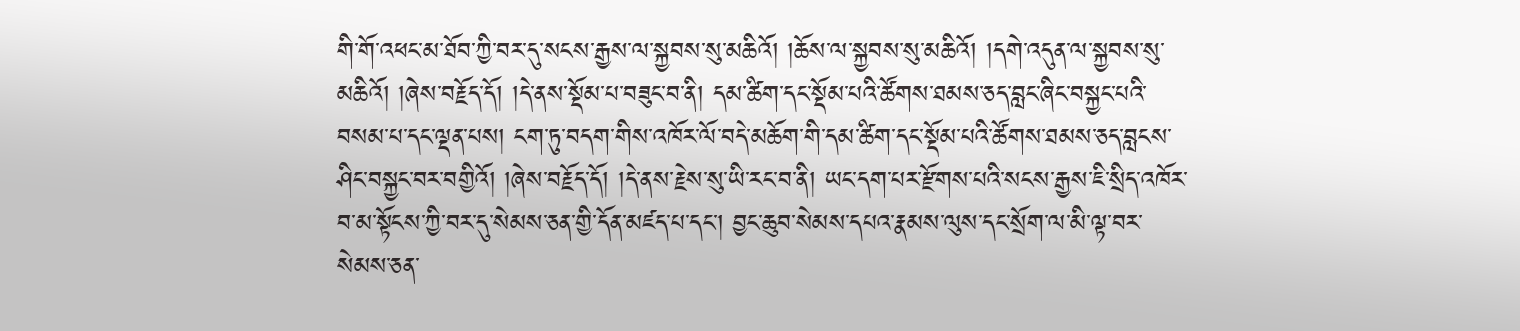གི་གོ་འཕང་མ་ཐོབ་ཀྱི་བར་དུ་སངས་རྒྱས་ལ་སྐྱབས་སུ་མཆིའོ། །ཆོས་ལ་སྐྱབས་སུ་མཆིའོ། །དགེ་འདུན་ལ་སྐྱབས་སུ་མཆིའོ། །ཞེས་བརྗོད་དོ། །དེ་ནས་སྡོམ་པ་བཟུང་བ་ནི། དམ་ཚིག་དང་སྡོམ་པའི་ཚོགས་ཐམས་ཅད་བླང་ཞིང་བསྐྱང་པའི་བསམ་པ་དང་ལྡན་པས། ངག་ཏུ་བདག་གིས་འཁོར་ལོ་བདེ་མཆོག་གི་དམ་ཚིག་དང་སྡོམ་པའི་ཚོགས་ཐམས་ཅད་བླངས་ཤིང་བསྐྱང་བར་བགྱིའོ། །ཞེས་བརྗོད་དོ། །དེ་ནས་རྗེས་སུ་ཡི་རང་བ་ནི། ཡང་དག་པར་རྫོགས་པའི་སངས་རྒྱས་ཇི་སྲིད་འཁོར་བ་མ་སྟོངས་ཀྱི་བར་དུ་སེམས་ཅན་གྱི་དོན་མཛད་པ་དང་། བྱང་ཆུབ་སེམས་དཔའ་རྣམས་ལུས་དང་སྲོག་ལ་མི་ལྟ་བར་སེམས་ཅན་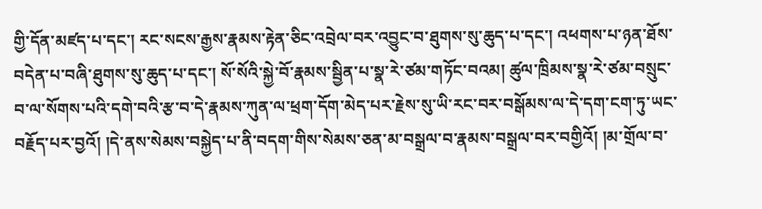གྱི་དོན་མཛད་པ་དང་། རང་སངས་རྒྱས་རྣམས་རྟེན་ཅིང་འབྲེལ་བར་འབྱུང་བ་ཐུགས་སུ་ཆུད་པ་དང་། འཕགས་པ་ཉན་ཐོས་བདེན་པ་བཞི་ཐུགས་སུ་ཆུད་པ་དང་། སོ་སོའི་སྐྱེ་བོ་རྣམས་སྦྱིན་པ་སྣ་རེ་ཙམ་གཏོང་བའམ། ཚུལ་ཁྲིམས་སྣ་རེ་ཙམ་བསྲུང་བ་ལ་སོགས་པའི་དགེ་བའི་རྩ་བ་དེ་རྣམས་ཀུན་ལ་ཕྲག་དོག་མེད་པར་རྗེས་སུ་ཡི་རང་བར་བསྒོམས་ལ་དེ་དག་ངག་ཏུ་ཡང་བརྗོད་པར་བྱའོ། །དེ་ནས་སེམས་བསྐྱེད་པ་ནི་བདག་གིས་སེམས་ཅན་མ་བསྒྲལ་བ་རྣམས་བསྒྲལ་བར་བགྱིའོ། །མ་གྲོལ་བ་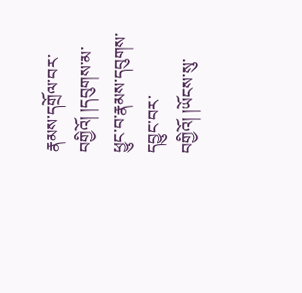རྣམས་དགྲོལ་བར་བགྱིའོ། །དབུགས་མ་ཕྱུང་བ་རྣམས་དབུགས་དབྱུང་བར་བགྱིའོ། །ཡོངས་སུ་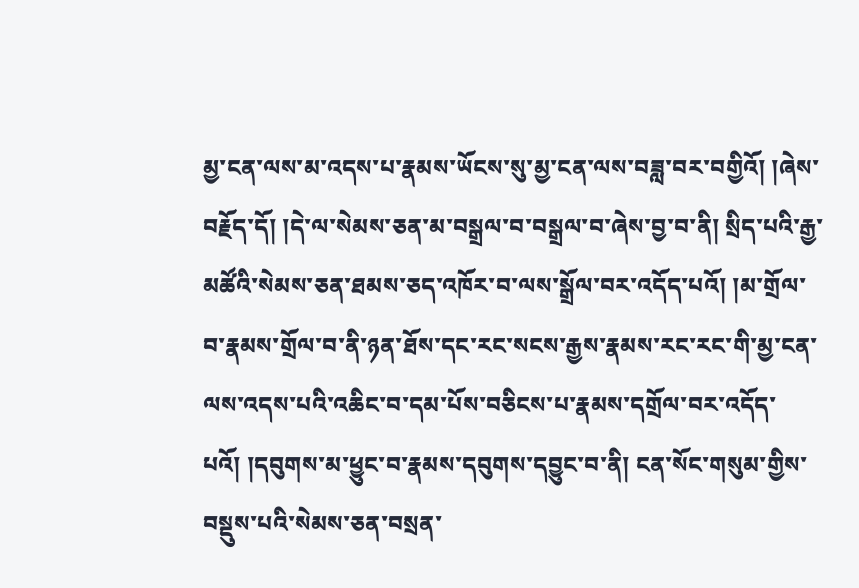མྱ་ངན་ལས་མ་འདས་པ་རྣམས་ཡོངས་སུ་མྱ་ངན་ལས་བཟླ་བར་བགྱིའོ། །ཞེས་བརྗོད་དོ། །དེ་ལ་སེམས་ཅན་མ་བསྒྲལ་བ་བསྒྲལ་བ་ཞེས་བྱ་བ་ནི། སྲིད་པའི་རྒྱ་མཚོའི་སེམས་ཅན་ཐམས་ཅད་འཁོར་བ་ལས་སྒྲོལ་བར་འདོད་པའོ། །མ་གྲོལ་བ་རྣམས་གྲོལ་བ་ནི་ཉན་ཐོས་དང་རང་སངས་རྒྱས་རྣམས་རང་རང་གི་མྱ་ངན་ལས་འདས་པའི་འཆིང་བ་དམ་པོས་བཅིངས་པ་རྣམས་དགྲོལ་བར་འདོད་པའོ། །དབུགས་མ་ཕྱུང་བ་རྣམས་དབུགས་དབྱུང་བ་ནི། ངན་སོང་གསུམ་གྱིས་བསྡུས་པའི་སེམས་ཅན་བསྲན་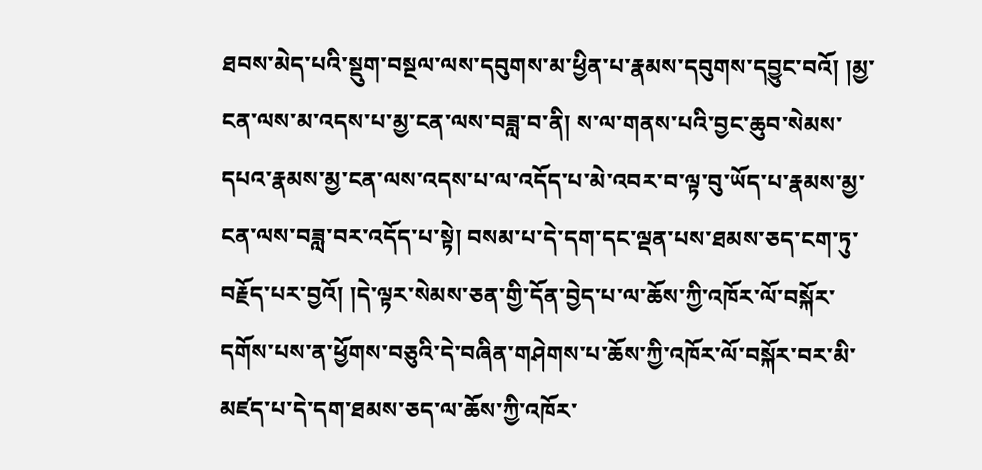ཐབས་མེད་པའི་སྡུག་བསྔལ་ལས་དབུགས་མ་ཕྱིན་པ་རྣམས་དབུགས་དབྱུང་བའོ། །མྱ་ངན་ལས་མ་འདས་པ་མྱ་ངན་ལས་བཟླ་བ་ནི། ས་ལ་གནས་པའི་བྱང་ཆུབ་སེམས་དཔའ་རྣམས་མྱ་ངན་ལས་འདས་པ་ལ་འདོད་པ་མེ་འབར་བ་ལྟ་བུ་ཡོད་པ་རྣམས་མྱ་ངན་ལས་བཟླ་བར་འདོད་པ་སྟེ། བསམ་པ་དེ་དག་དང་ལྡན་པས་ཐམས་ཅད་ངག་ཏུ་བརྗོད་པར་བྱའོ། །དེ་ལྟར་སེམས་ཅན་གྱི་དོན་བྱེད་པ་ལ་ཆོས་ཀྱི་འཁོར་ལོ་བསྐོར་དགོས་པས་ན་ཕྱོགས་བཅུའི་དེ་བཞིན་གཤེགས་པ་ཆོས་ཀྱི་འཁོར་ལོ་བསྐོར་བར་མི་མཛད་པ་དེ་དག་ཐམས་ཅད་ལ་ཆོས་ཀྱི་འཁོར་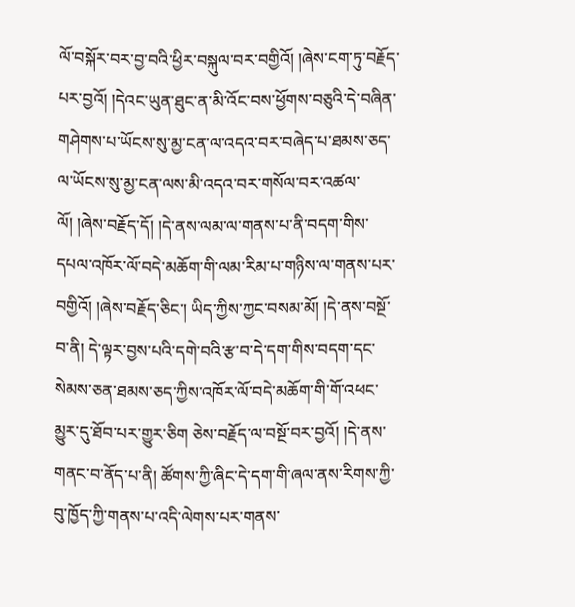ལོ་བསྐོར་བར་བྱ་བའི་ཕྱིར་བསྐུལ་བར་བགྱིའོ། །ཞེས་ངག་ཏུ་བརྗོད་པར་བྱའོ། །དེའང་ཡུན་ཐུང་ན་མི་འོང་བས་ཕྱོགས་བཅུའི་དེ་བཞིན་གཤེགས་པ་ཡོངས་སུ་མྱ་ངན་ལ་འདའ་བར་བཞེད་པ་ཐམས་ཅད་ལ་ཡོངས་སུ་མྱ་ངན་ལས་མི་འདའ་བར་གསོལ་བར་འཚལ་ལོ། །ཞེས་བརྗོད་དོ། །དེ་ནས་ལམ་ལ་གནས་པ་ནི་བདག་གིས་དཔལ་འཁོར་ལོ་བདེ་མཆོག་གི་ལམ་རིམ་པ་གཉིས་ལ་གནས་པར་བགྱིའོ། །ཞེས་བརྗོད་ཅིང་། ཡིད་ཀྱིས་ཀྱང་བསམ་མོ། །དེ་ནས་བསྔོ་བ་ནི། དེ་ལྟར་བྱས་པའི་དགེ་བའི་རྩ་བ་དེ་དག་གིས་བདག་དང་སེམས་ཅན་ཐམས་ཅད་ཀྱིས་འཁོར་ལོ་བདེ་མཆོག་གི་གོ་འཕང་མྱུར་དུ་ཐོབ་པར་གྱུར་ཅིག ཅེས་བརྗོད་ལ་བསྔོ་བར་བྱའོ། །དེ་ནས་གནང་བ་ནོད་པ་ནི། ཚོགས་ཀྱི་ཞིང་དེ་དག་གི་ཞལ་ནས་རིགས་ཀྱི་བུ་ཁྱོད་ཀྱི་གནས་པ་འདི་ལེགས་པར་གནས་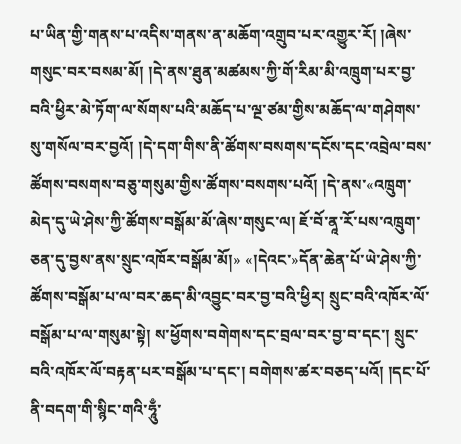པ་ཡིན་གྱི་གནས་པ་འདིས་གནས་ན་མཆོག་འགྲུབ་པར་འགྱུར་རོ། །ཞེས་གསུང་བར་བསམ་མོ། །དེ་ནས་ཐུན་མཚམས་ཀྱི་གོ་རིམ་མི་འཁྲུག་པར་བྱ་བའི་ཕྱིར་མེ་ཏོག་ལ་སོགས་པའི་མཆོད་པ་ལྔ་ཙམ་གྱིས་མཆོད་ལ་གཤེགས་སུ་གསོལ་བར་བྱའོ། །དེ་དག་གིས་ནི་ཚོགས་བསགས་དངོས་དང་འབྲེལ་བས་ཚོགས་བསགས་བཅུ་གསུམ་གྱིས་ཚོགས་བསགས་པའོ། །དེ་ནས་«འཁྲུག་མེད་དུ་ཡེ་ཤེས་ཀྱི་ཚོགས་བསྒོམ་མོ་ཞེས་གསུང་ལ། ཇོ་བོ་ནཱ་རོ་པས་འཁྲུག་ཅན་དུ་བྱས་ནས་སྲུང་འཁོར་བསྒོམ་མོ།» «།དེའང་»དོན་ཆེན་པོ་ཡེ་ཤེས་ཀྱི་ཚོགས་བསྒོམ་པ་ལ་བར་ཆད་མི་འབྱུང་བར་བྱ་བའི་ཕྱིར། སྲུང་བའི་འཁོར་ལོ་བསྒོམ་པ་ལ་གསུམ་སྟེ། ས་ཕྱོགས་བགེགས་དང་བྲལ་བར་བྱ་བ་དང་། སྲུང་བའི་འཁོར་ལོ་བརྟན་པར་བསྒོམ་པ་དང་། བགེགས་ཚར་བཅད་པའོ། །དང་པོ་ནི་བདག་གི་སྙིང་གའི་ཧཱུྃ་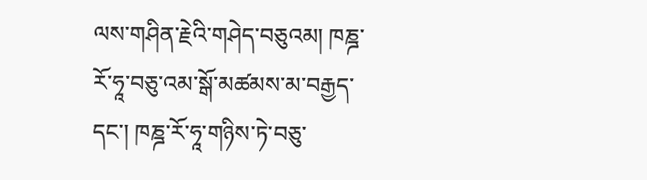ལས་གཤིན་རྗེའི་གཤེད་བཅུའམ། ཁཎྜ་རོ་ཧཱ་བཅུ་འམ་སྒོ་མཚམས་མ་བརྒྱད་དང་། ཁཎྜ་རོ་ཧཱ་གཉིས་ཏེ་བཅུ་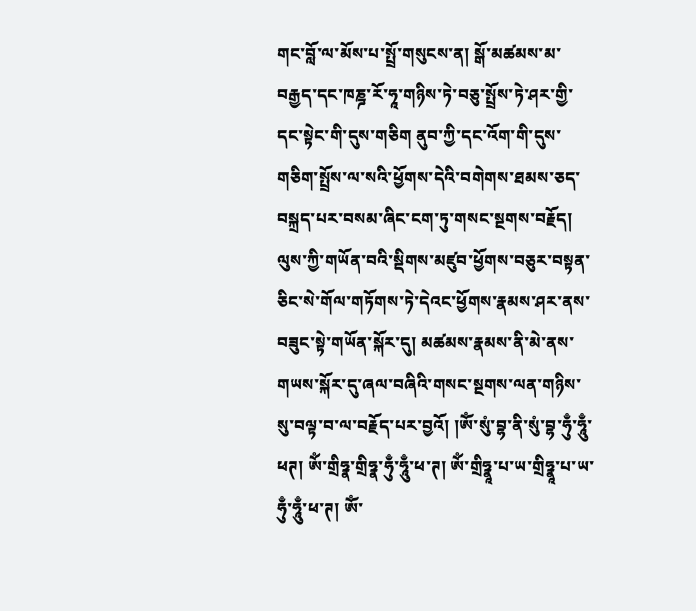གང་བློ་ལ་མོས་པ་སྤྲོ་གསུངས་ན། སྒོ་མཚམས་མ་བརྒྱད་དང་ཁཎྜ་རོ་ཧཱ་གཉིས་ཏེ་བཅུ་སྤྲོས་ཏེ་ཤར་གྱི་དང་སྟེང་གི་དུས་གཅིག ནུབ་ཀྱི་དང་འོག་གི་དུས་གཅིག་སྤྲོས་ལ་སའི་ཕྱོགས་དེའི་བགེགས་ཐམས་ཅད་བསྐྲད་པར་བསམ་ཞིང་ངག་ཏུ་གསང་སྔགས་བརྗོད། ལུས་ཀྱི་གཡོན་བའི་སྡིགས་མཛུབ་ཕྱོགས་བཅུར་བསྟན་ཅིང་སེ་གོལ་གཏོགས་ཏེ་དེའང་ཕྱོགས་རྣམས་ཤར་ནས་བཟུང་སྟེ་གཡོན་སྐོར་དུ། མཚམས་རྣམས་ནི་མེ་ནས་གཡས་སྐོར་དུ་ཞལ་བཞིའི་གསང་སྔགས་ལན་གཉིས་སུ་བལྟ་བ་ལ་བརྗོད་པར་བྱའོ། །ཨོཾ་སུཾ་བྷ་ནི་སུཾ་བྷ་ཧུྃ་ཧཱུྃ་ཕཊ། ཨོཾ་གྲིཧྣ་གྲིཧྣ་ཧུྃ་ཧཱུྃ་ཕ་ཊ། ཨོཾ་གྲིཧྣཱ་པ་ཡ་གྲིཧྣཱ་པ་ཡ་ཧུྃ་ཧཱུྃ་ཕ་ཊ། ཨོཾ་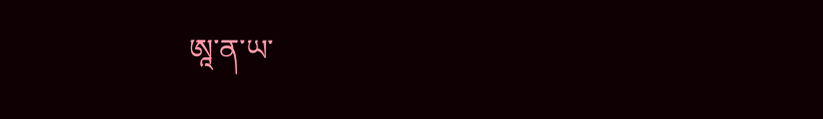ཨཱ་ན་ཡ་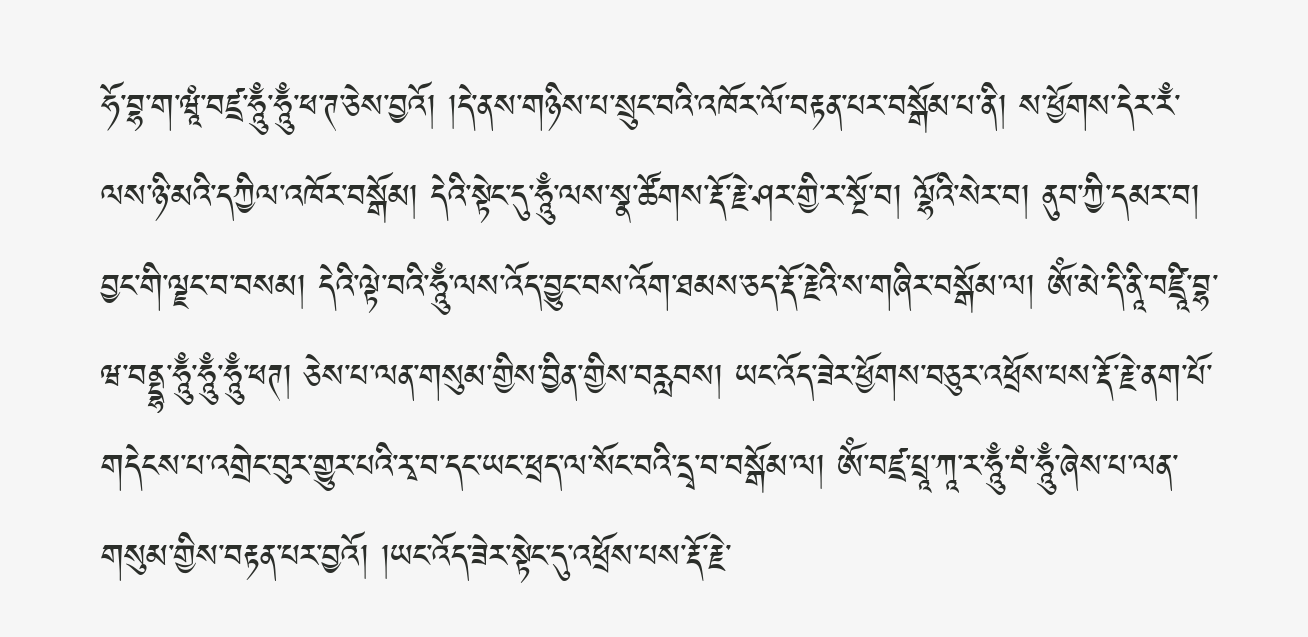ཧོ་བྷ་ག་ཝཱཾ་བཛྲ་ཧཱུྃ་ཧཱུྃ་ཕ་ཊ་ཅེས་བྱའོ། །དེ་ནས་གཉིས་པ་སྲུང་བའི་འཁོར་ལོ་བརྟན་པར་བསྒོམ་པ་ནི། ས་ཕྱོགས་དེར་རྃ་ལས་ཉི་མའི་དཀྱིལ་འཁོར་བསྒོམ། དེའི་སྟེང་དུ་ཧཱུྃ་ལས་སྣ་ཚོགས་རྡོ་རྗེ་ཤར་གྱི་ར་སྔོ་བ། ལྷོའི་སེར་བ། ནུབ་ཀྱི་དམར་བ། བྱང་གི་ལྗང་བ་བསམ། དེའི་ལྟེ་བའི་ཧཱུྃ་ལས་འོད་བྱུང་བས་འོག་ཐམས་ཅད་རྡོ་རྗེའི་ས་གཞིར་བསྒོམ་ལ། ཨོཾ་མེ་དི་ནཱི་བཛྲཱི་བྷ་ཝ་བནྡྷ་ཧཱུྃ་ཧཱུྃ་ཧཱུྃ་ཕཊ། ཅེས་པ་ལན་གསུམ་གྱིས་བྱིན་གྱིས་བརླབས། ཡང་འོད་ཟེར་ཕྱོགས་བཅུར་འཕྲོས་པས་རྡོ་རྗེ་ནག་པོ་གདེངས་པ་འགྲེང་བུར་གྱུར་པའི་རྭ་བ་དང་ཡང་ཕྲད་ལ་སོང་བའི་དྲྭ་བ་བསྒོམ་ལ། ཨོཾ་བཛྲ་པྲཱ་ཀཱ་ར་ཧཱུྃ་བཾ་ཧཱུྃ་ཞེས་པ་ལན་གསུམ་གྱིས་བརྟན་པར་བྱའོ། །ཡང་འོད་ཟེར་སྟེང་དུ་འཕྲོས་པས་རྡོ་རྗེ་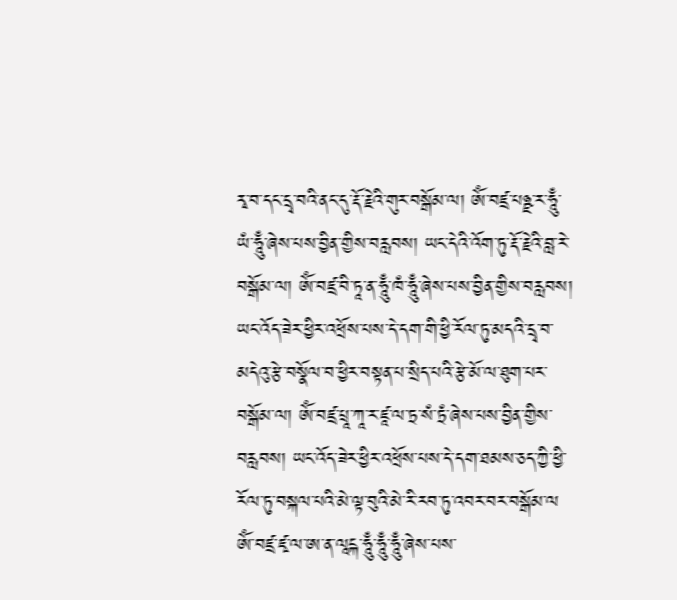རྭ་བ་དང་དྲྭ་བའི་ནང་དུ་རྡོ་རྗེའི་གུར་བསྒོམ་ལ། ཨོཾ་བཛྲ་པཉྫ་ར་ཧཱུྃ་ཡཾ་ཧཱུྃ་ཞེས་པས་བྱིན་གྱིས་བརླབས། ཡང་དེའི་འོག་ཏུ་རྡོ་རྗེའི་བླ་རེ་བསྒོམ་ལ། ཨོཾ་བཛྲ་བི་ཏཱ་ན་ཧཱུྃ་ཁཾ་ཧཱུྃ་ཞེས་པས་བྱིན་གྱིས་བརླབས། ཡང་འོད་ཟེར་ཕྱིར་འཕྲོས་པས་དེ་དག་གི་ཕྱི་རོལ་ཏུ་མདའི་དྲྭ་བ་མདེའུ་རྩེ་བསྣོལ་བ་ཕྱིར་བསྟན་པ་སྲིད་པའི་རྩེ་མོ་ལ་ཐུག་པར་བསྒོམ་ལ། ཨོཾ་བཛྲ་པྲཱ་ཀཱ་ར་ཛཱ་ལ་ཏྲ་སཾ་ཏྲཾ་ཞེས་པས་བྱིན་གྱིས་བརླབས། ཡང་འོད་ཟེར་ཕྱིར་འཕྲོས་པས་དེ་དག་ཐམས་ཅད་ཀྱི་ཕྱི་རོལ་ཏུ་བསྐལ་པའི་མེ་ལྟ་བུའི་མེ་རི་རབ་ཏུ་འབར་བར་བསྒོམ་ལ ཨོཾ་བཛྲ་ཛྭ་ལ་ཨ་ན་ལཱངྐ་ཧཱུྃ་ཧཱུྃ་ཧཱུྃ་ཞེས་པས་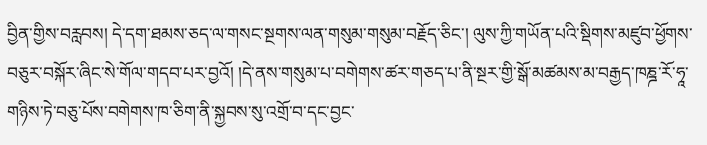བྱིན་གྱིས་བརླབས། དེ་དག་ཐམས་ཅད་ལ་གསང་སྔགས་ལན་གསུམ་གསུམ་བརྗོད་ཅིང་། ལུས་ཀྱི་གཡོན་པའི་སྡིགས་མཛུབ་ཕྱོགས་བཅུར་བསྐོར་ཞིང་སེ་གོལ་གདབ་པར་བྱའོ། །དེ་ནས་གསུམ་པ་བགེགས་ཚར་གཅད་པ་ནི་སྔར་གྱི་སྒོ་མཚམས་མ་བརྒྱད་ཁཎྜ་རོ་ཧཱ་གཉིས་ཏེ་བཅུ་པོས་བགེགས་ཁ་ཅིག་ནི་སྐྱབས་སུ་འགྲོ་བ་དང་བྱང་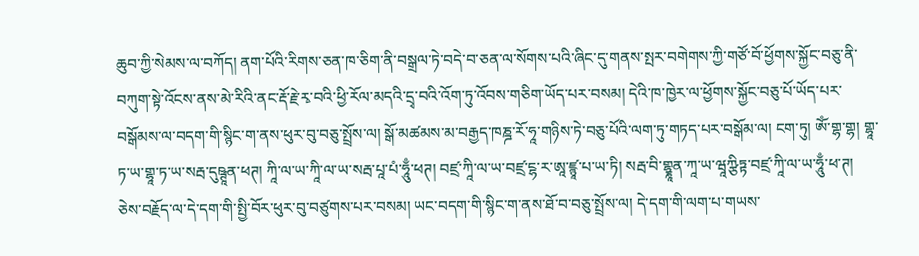ཆུབ་ཀྱི་སེམས་ལ་བཀོད། ནག་པོའི་རིགས་ཅན་ཁ་ཅིག་ནི་བསྒྲལ་ཏེ་བདེ་བ་ཅན་ལ་སོགས་པའི་ཞིང་དུ་གནས་སྤར་བགེགས་ཀྱི་གཙོ་བོ་ཕྱོགས་སྐྱོང་བཅུ་ནི་བཀུག་སྟེ་འོངས་ནས་མེ་རིའི་ནང་རྡོ་རྗེ་རྭ་བའི་ཕྱི་རོལ་མདའི་དྲྭ་བའི་འོག་ཏུ་འོབས་གཅིག་ཡོད་པར་བསམ། དེའི་ཁ་ཁྱེར་ལ་ཕྱོགས་སྐྱོང་བཅུ་པོ་ཡོད་པར་བསྒོམས་ལ་བདག་གི་སྙིང་ག་ནས་ཕུར་བུ་བཅུ་སྤྲོས་ལ། སྒོ་མཚམས་མ་བརྒྱད་ཁཎྜ་རོ་ཧཱ་གཉིས་ཏེ་བཅུ་པོའི་ལག་ཏུ་གཏད་པར་བསྒོམ་ལ། ངག་ཏུ། ཨོཾ་གྷ་གྷ། གྷཱ་ཏ་ཡ་གྷཱ་ཏ་ཡ་སརྦ་དུཥྚཱན་ཕཊ། ཀཱི་ལ་ཡ་ཀཱི་ལ་ཡ་སརྦ་པཱ་པཾ་ཧཱུྃ་ཕཊ། བཛྲ་ཀཱི་ལ་ཡ་བཛྲ་ངྷ་ར་ཨཱ་ཛྙཱ་པ་ཡ་ཏི། སརྦ་བི་གྷྣཱན་ཀཱ་ཡ་ཝཱཀྩིཏྟ་བཛྲ་ཀཱི་ལ་ཡ་ཧཱུྃ་ཕ་ཊ། ཅེས་བརྗོད་ལ་དེ་དག་གི་སྤྱི་བོར་ཕུར་བུ་བཙུགས་པར་བསམ། ཡང་བདག་གི་སྙིང་ག་ནས་ཐོ་བ་བཅུ་སྤྲོས་ལ། དེ་དག་གི་ལག་པ་གཡས་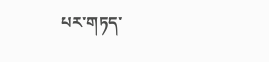པར་གཏད་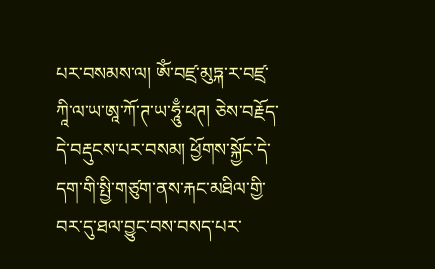པར་བསམས་ལ། ཨོཾ་བཛྲ་མུཏྐ་ར་བཛྲ་ཀཱི་ལ་ཡ་ཨཱ་ཀོ་ཊ་ཡ་ཧཱུྃ་ཕཊ། ཅེས་བརྗོད་དེ་བརྡུངས་པར་བསམ། ཕྱོགས་སྐྱོང་དེ་དག་གི་སྤྱི་གཙུག་ནས་རྐང་མཐིལ་གྱི་བར་དུ་ཐལ་བྱུང་བས་བསད་པར་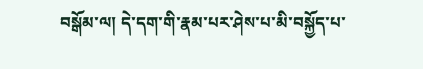བསྒོམ་ལ། དེ་དག་གི་རྣམ་པར་ཤེས་པ་མི་བསྐྱོད་པ་